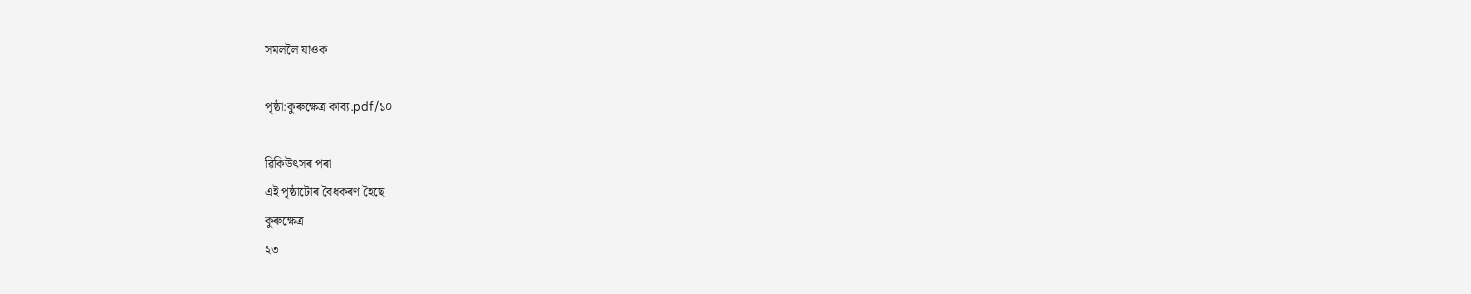সমললৈ যাওক

পৃষ্ঠা:কুৰুক্ষেত্ৰ কাব্য.pdf/১০

ৱিকিউৎসৰ পৰা
এই পৃষ্ঠাটোৰ বৈধকৰণ হৈছে
কুৰুক্ষেত্ৰ
২৩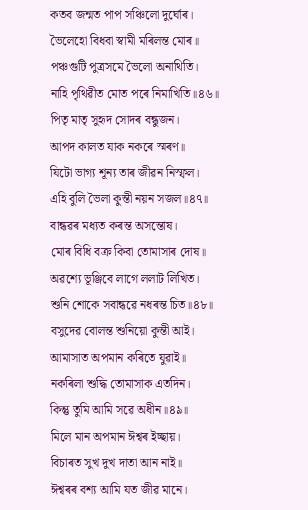কতব জন্মত পাপ সঞ্চিলো দুৰ্ঘোৰ।
ভৈলেহো বিধবা স্বামী মৰিলন্ত মোৰ॥
পঞ্চগুটি পুত্ৰসমে ভৈলো অনাথিতি।
নাহি পৃথিৱীত মোত পৰে নিমাখিতি॥৪৬॥
পিতৃ মাতৃ সুহৃদ সোদৰ বন্ধুজন।
আপদ কালত যাক নকৰে স্মৰণ॥
যিটো ভাগ্য শূন্য তাৰ জীৱন নিস্ফল।
এহি বুলি ভৈলা কুন্তী নয়ন সজল॥৪৭॥
বান্ধৱৰ মধ্যত কৰন্ত অসন্তোষ।
মোৰ বিধি বক্ৰ কিবা তোমাসাৰ দোষ॥
অৱশ্যে ভূঞ্জিবে লাগে ললাট লিখিত।
শুনি শোকে সবান্ধৱে নধৰন্ত চিত॥৪৮॥
বসুদেৱ বোলন্ত শুনিয়ো কুন্তী আই।
আমাসাত অপমান কৰিতে যুৱাই॥
নকৰিলা শুদ্ধি তোমাসাক এতদিন।
কিন্তু তুমি আমি সৱে অধীন॥৪৯॥
মিলে মান অপমান ঈশ্বৰ ইচ্ছায়।
বিচাৰত সুখ দুখ দাতা আন নাই॥
ঈশ্বৰৰ বশ্য আমি যত জীৱ মানে।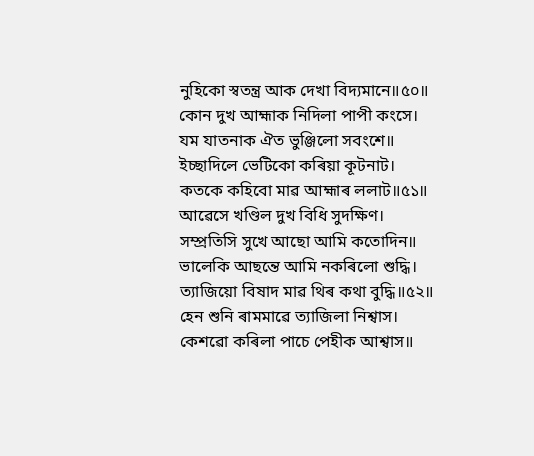নুহিকো স্বতন্ত্ৰ আক দেখা বিদ্যমানে॥৫০॥
কোন দুখ আহ্মাক নিদিলা পাপী কংসে।
যম যাতনাক ঐত ভুঞ্জিলো সবংশে॥
ইচ্ছাদিলে ভেটিকো কৰিয়া কূটনাট।
কতকে কহিবো মাৱ আহ্মাৰ ললাট॥৫১॥
আৱেসে খণ্ডিল দুখ বিধি সুদক্ষিণ।
সম্প্ৰতিসি সুখে আছো আমি কতোদিন॥
ভালেকি আছন্তে আমি নকৰিলো শুদ্ধি।
ত্যাজিয়ো বিষাদ মাৱ থিৰ কথা বুদ্ধি॥৫২॥
হেন শুনি ৰামমাৱে ত্যাজিলা নিশ্বাস।
কেশৱো কৰিলা পাচে পেহীক আশ্বাস॥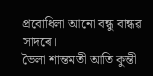প্ৰবোধিলা আনো বন্ধু বান্ধৱ সাদৰে।
ভৈলা শান্তমতী আতি কুন্তী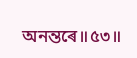অনন্তৰে॥৫৩॥